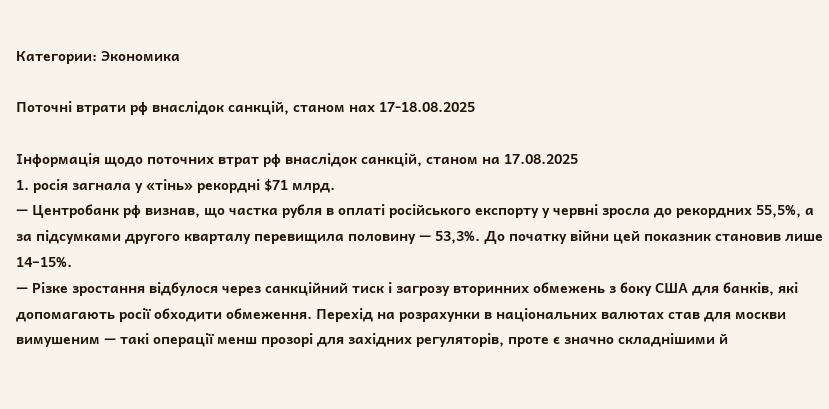Категории: Экономика

Поточні втрати рф внаслідок санкцій, станом нах 17-18.08.2025

Інформація щодо поточних втрат рф внаслідок санкцій, станом на 17.08.2025
1. росія загнала у «тінь» рекордні $71 млрд.
— Центробанк рф визнав, що частка рубля в оплаті російського експорту у червні зросла до рекордних 55,5%, а за підсумками другого кварталу перевищила половину — 53,3%. До початку війни цей показник становив лише 14–15%.
— Різке зростання відбулося через санкційний тиск і загрозу вторинних обмежень з боку США для банків, які допомагають росії обходити обмеження. Перехід на розрахунки в національних валютах став для москви вимушеним — такі операції менш прозорі для західних регуляторів, проте є значно складнішими й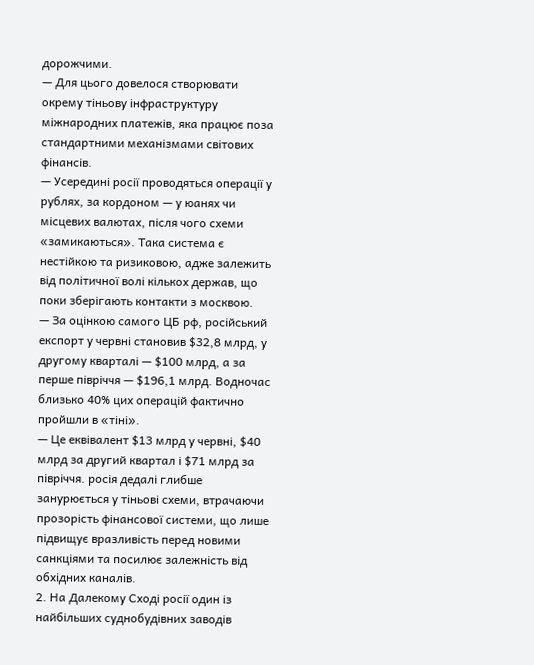дорожчими.
— Для цього довелося створювати окрему тіньову інфраструктуру міжнародних платежів, яка працює поза стандартними механізмами світових фінансів.
— Усередині росії проводяться операції у рублях, за кордоном — у юанях чи місцевих валютах, після чого схеми «замикаються». Така система є нестійкою та ризиковою, адже залежить від політичної волі кількох держав, що поки зберігають контакти з москвою.
— За оцінкою самого ЦБ рф, російський експорт у червні становив $32,8 млрд, у другому кварталі — $100 млрд, а за перше півріччя — $196,1 млрд. Водночас близько 40% цих операцій фактично пройшли в «тіні».
— Це еквівалент $13 млрд у червні, $40 млрд за другий квартал і $71 млрд за півріччя. росія дедалі глибше занурюється у тіньові схеми, втрачаючи прозорість фінансової системи, що лише підвищує вразливість перед новими санкціями та посилює залежність від обхідних каналів.
2. На Далекому Сході росії один із найбільших суднобудівних заводів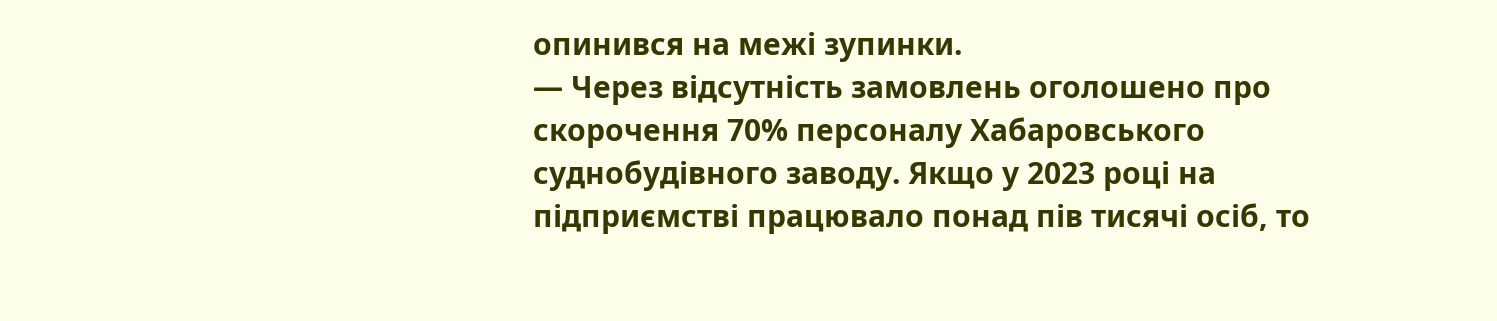опинився на межі зупинки.
— Через відсутність замовлень оголошено про скорочення 70% персоналу Хабаровського суднобудівного заводу. Якщо у 2023 році на підприємстві працювало понад пів тисячі осіб, то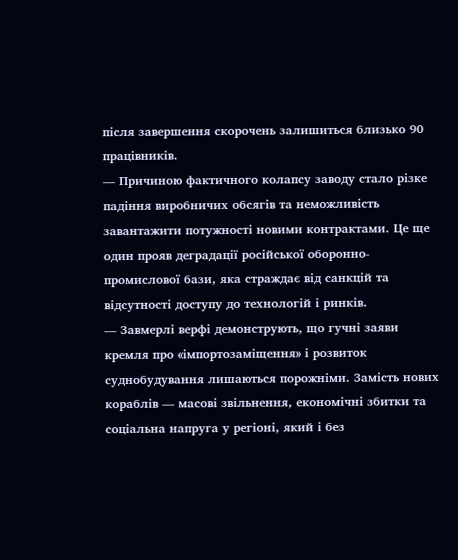після завершення скорочень залишиться близько 90 працівників.
— Причиною фактичного колапсу заводу стало різке падіння виробничих обсягів та неможливість завантажити потужності новими контрактами. Це ще один прояв деградації російської оборонно-промислової бази, яка страждає від санкцій та відсутності доступу до технологій і ринків.
— Завмерлі верфі демонструють, що гучні заяви кремля про «імпортозаміщення» і розвиток суднобудування лишаються порожніми. Замість нових кораблів — масові звільнення, економічні збитки та соціальна напруга у регіоні, який і без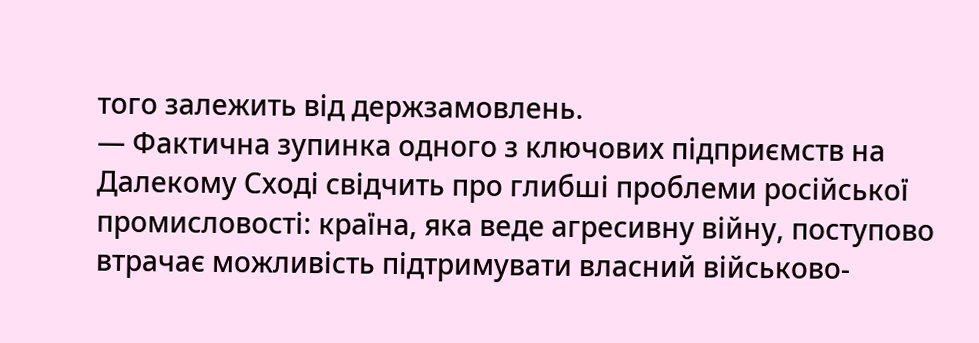того залежить від держзамовлень.
— Фактична зупинка одного з ключових підприємств на Далекому Сході свідчить про глибші проблеми російської промисловості: країна, яка веде агресивну війну, поступово втрачає можливість підтримувати власний військово-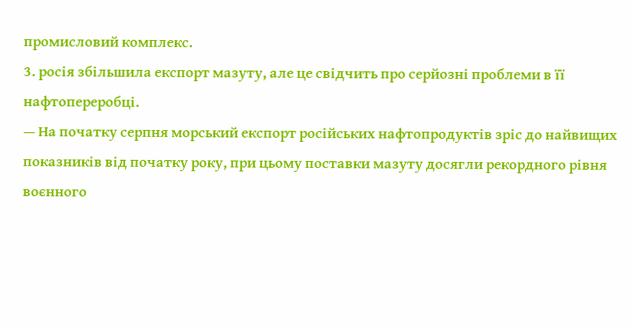промисловий комплекс.
3. росія збільшила експорт мазуту, але це свідчить про серйозні проблеми в її нафтопереробці.
— На початку серпня морський експорт російських нафтопродуктів зріс до найвищих показників від початку року, при цьому поставки мазуту досягли рекордного рівня воєнного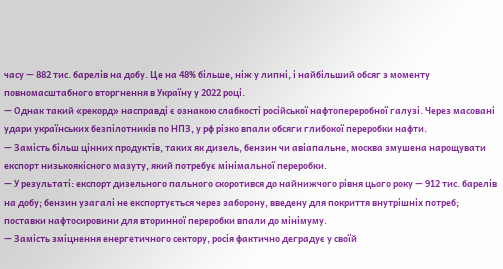часу — 882 тис. барелів на добу. Це на 48% більше, ніж у липні, і найбільший обсяг з моменту повномасштабного вторгнення в Україну у 2022 році.
— Однак такий «рекорд» насправді є ознакою слабкості російської нафтопереробної галузі. Через масовані удари українських безпілотників по НПЗ, у рф різко впали обсяги глибокої переробки нафти.
— Замість більш цінних продуктів, таких як дизель, бензин чи авіапальне, москва змушена нарощувати експорт низькоякісного мазуту, який потребує мінімальної переробки.
— У результаті: експорт дизельного пального скоротився до найнижчого рівня цього року — 912 тис. барелів на добу; бензин узагалі не експортується через заборону, введену для покриття внутрішніх потреб; поставки нафтосировини для вторинної переробки впали до мінімуму.
— Замість зміцнення енергетичного сектору, росія фактично деградує у своїй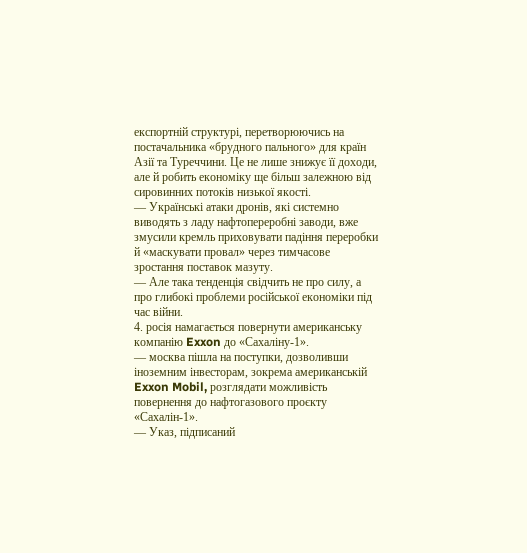експортній структурі, перетворюючись на постачальника «брудного пального» для країн Азії та Туреччини. Це не лише знижує її доходи, але й робить економіку ще більш залежною від сировинних потоків низької якості.
— Українські атаки дронів, які системно виводять з ладу нафтопереробні заводи, вже змусили кремль приховувати падіння переробки й «маскувати провал» через тимчасове зростання поставок мазуту.
— Але така тенденція свідчить не про силу, а про глибокі проблеми російської економіки під час війни.
4. росія намагається повернути американську компанію Exxon до «Сахаліну-1».
— москва пішла на поступки, дозволивши іноземним інвесторам, зокрема американській Exxon Mobil, розглядати можливість повернення до нафтогазового проєкту «Сахалін-1».
— Указ, підписаний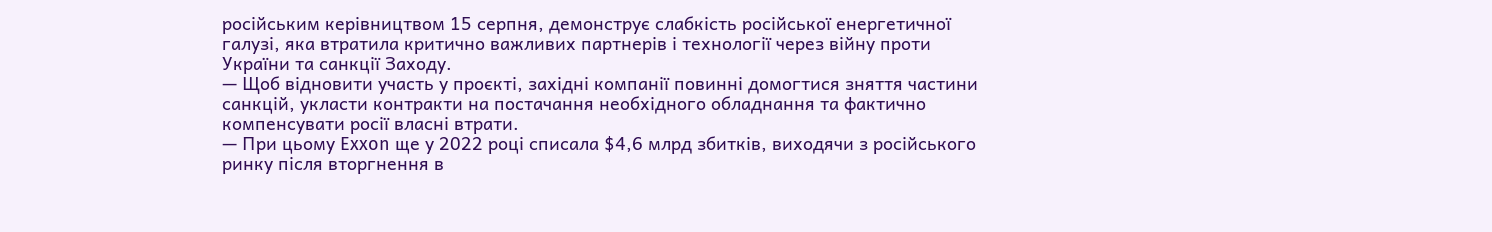російським керівництвом 15 серпня, демонструє слабкість російської енергетичної галузі, яка втратила критично важливих партнерів і технології через війну проти України та санкції Заходу.
— Щоб відновити участь у проєкті, західні компанії повинні домогтися зняття частини санкцій, укласти контракти на постачання необхідного обладнання та фактично компенсувати росії власні втрати.
— При цьому Exxon ще у 2022 році списала $4,6 млрд збитків, виходячи з російського ринку після вторгнення в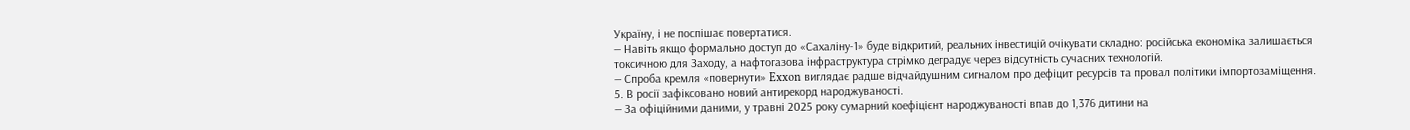Україну, і не поспішає повертатися.
— Навіть якщо формально доступ до «Сахаліну-1» буде відкритий, реальних інвестицій очікувати складно: російська економіка залишається токсичною для Заходу, а нафтогазова інфраструктура стрімко деградує через відсутність сучасних технологій.
— Спроба кремля «повернути» Exxon виглядає радше відчайдушним сигналом про дефіцит ресурсів та провал політики імпортозаміщення.
5. В росії зафіксовано новий антирекорд народжуваності.
— За офіційними даними, у травні 2025 року сумарний коефіцієнт народжуваності впав до 1,376 дитини на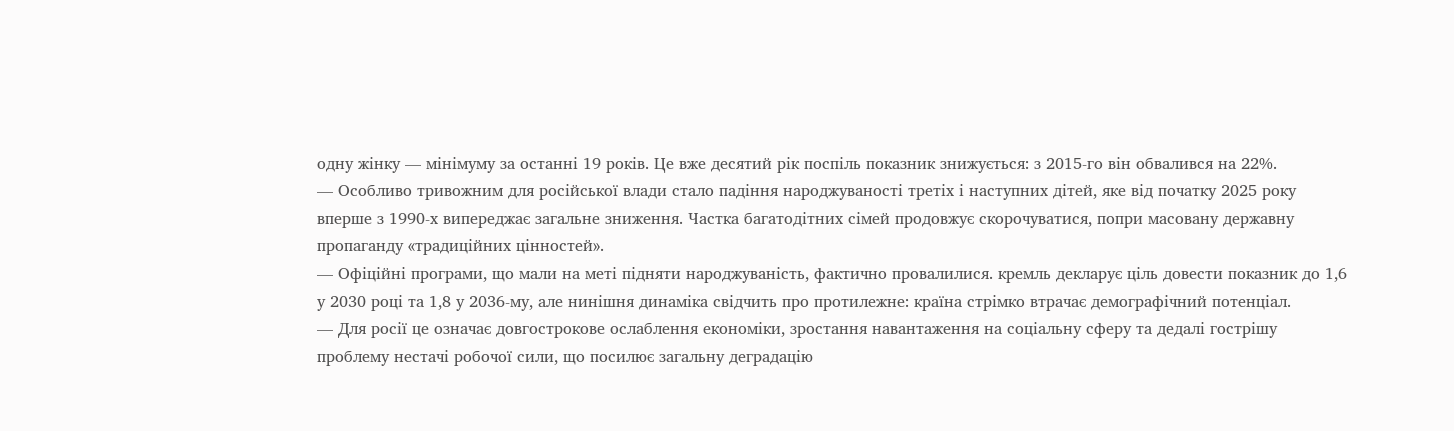одну жінку — мінімуму за останні 19 років. Це вже десятий рік поспіль показник знижується: з 2015-го він обвалився на 22%.
— Особливо тривожним для російської влади стало падіння народжуваності третіх і наступних дітей, яке від початку 2025 року вперше з 1990-х випереджає загальне зниження. Частка багатодітних сімей продовжує скорочуватися, попри масовану державну пропаганду «традиційних цінностей».
— Офіційні програми, що мали на меті підняти народжуваність, фактично провалилися. кремль декларує ціль довести показник до 1,6 у 2030 році та 1,8 у 2036-му, але нинішня динаміка свідчить про протилежне: країна стрімко втрачає демографічний потенціал.
— Для росії це означає довгострокове ослаблення економіки, зростання навантаження на соціальну сферу та дедалі гострішу проблему нестачі робочої сили, що посилює загальну деградацію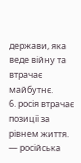держави, яка веде війну та втрачає майбутнє.
6. росія втрачає позиції за рівнем життя.
— російська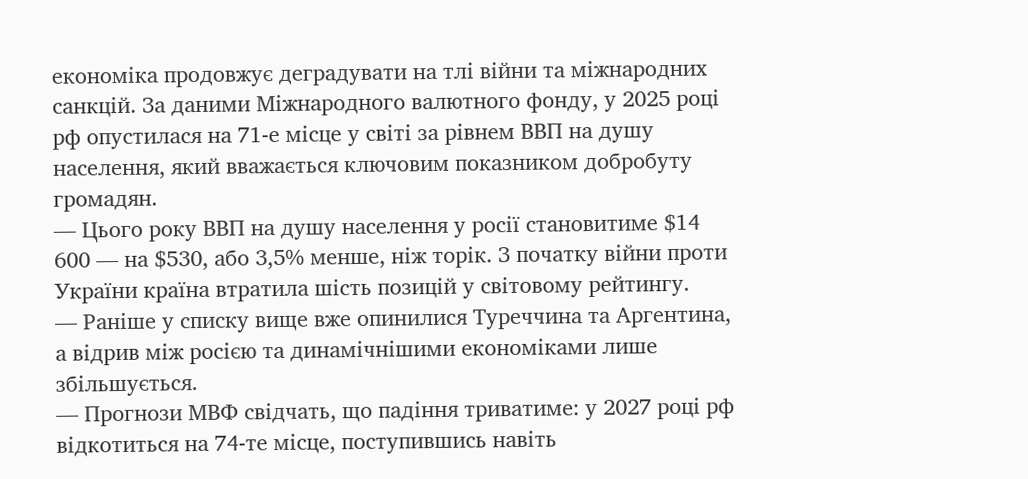економіка продовжує деградувати на тлі війни та міжнародних санкцій. За даними Міжнародного валютного фонду, у 2025 році рф опустилася на 71-е місце у світі за рівнем ВВП на душу населення, який вважається ключовим показником добробуту громадян.
— Цього року ВВП на душу населення у росії становитиме $14 600 — на $530, або 3,5% менше, ніж торік. З початку війни проти України країна втратила шість позицій у світовому рейтингу.
— Раніше у списку вище вже опинилися Туреччина та Аргентина, а відрив між росією та динамічнішими економіками лише збільшується.
— Прогнози МВФ свідчать, що падіння триватиме: у 2027 році рф відкотиться на 74-те місце, поступившись навіть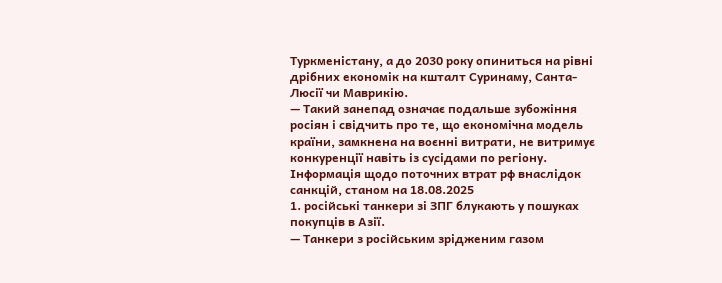Туркменістану, а до 2030 року опиниться на рівні дрібних економік на кшталт Суринаму, Санта-Люсії чи Маврикію.
— Такий занепад означає подальше зубожіння росіян і свідчить про те, що економічна модель країни, замкнена на воєнні витрати, не витримує конкуренції навіть із сусідами по регіону.
Інформація щодо поточних втрат рф внаслідок санкцій, станом на 18.08.2025
1. російські танкери зі ЗПГ блукають у пошуках покупців в Азії.
— Танкери з російським зрідженим газом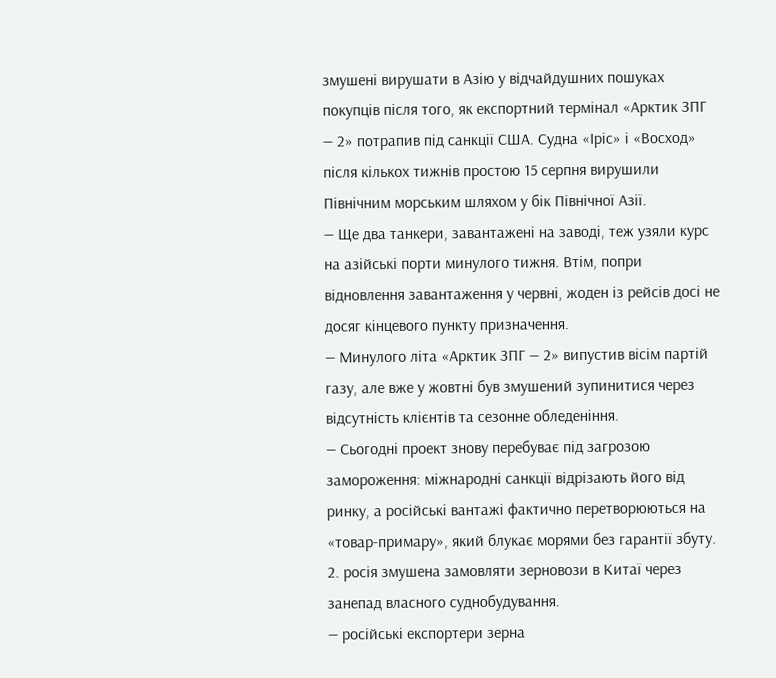змушені вирушати в Азію у відчайдушних пошуках покупців після того, як експортний термінал «Арктик ЗПГ — 2» потрапив під санкції США. Судна «Іріс» і «Восход» після кількох тижнів простою 15 серпня вирушили Північним морським шляхом у бік Північної Азії.
— Ще два танкери, завантажені на заводі, теж узяли курс на азійські порти минулого тижня. Втім, попри відновлення завантаження у червні, жоден із рейсів досі не досяг кінцевого пункту призначення.
— Минулого літа «Арктик ЗПГ — 2» випустив вісім партій газу, але вже у жовтні був змушений зупинитися через відсутність клієнтів та сезонне обледеніння.
— Сьогодні проект знову перебуває під загрозою замороження: міжнародні санкції відрізають його від ринку, а російські вантажі фактично перетворюються на «товар-примару», який блукає морями без гарантії збуту.
2. росія змушена замовляти зерновози в Китаї через занепад власного суднобудування.
— російські експортери зерна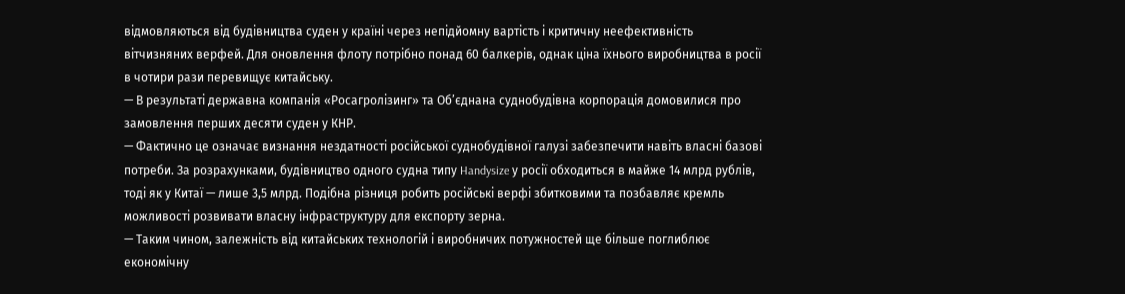відмовляються від будівництва суден у країні через непідйомну вартість і критичну неефективність вітчизняних верфей. Для оновлення флоту потрібно понад 60 балкерів, однак ціна їхнього виробництва в росії в чотири рази перевищує китайську.
— В результаті державна компанія «Росагролізинг» та Об’єднана суднобудівна корпорація домовилися про замовлення перших десяти суден у КНР.
— Фактично це означає визнання нездатності російської суднобудівної галузі забезпечити навіть власні базові потреби. За розрахунками, будівництво одного судна типу Handysize у росії обходиться в майже 14 млрд рублів, тоді як у Китаї — лише 3,5 млрд. Подібна різниця робить російські верфі збитковими та позбавляє кремль можливості розвивати власну інфраструктуру для експорту зерна.
— Таким чином, залежність від китайських технологій і виробничих потужностей ще більше поглиблює економічну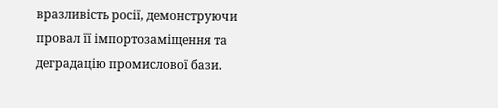вразливість росії, демонструючи провал її імпортозаміщення та деградацію промислової бази.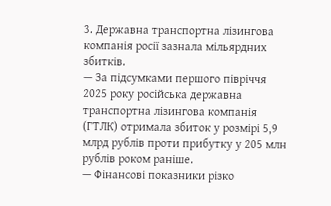3. Державна транспортна лізингова компанія росії зазнала мільярдних збитків.
— За підсумками першого півріччя 2025 року російська державна транспортна лізингова компанія (ГТЛК) отримала збиток у розмірі 5,9 млрд рублів проти прибутку у 205 млн рублів роком раніше.
— Фінансові показники різко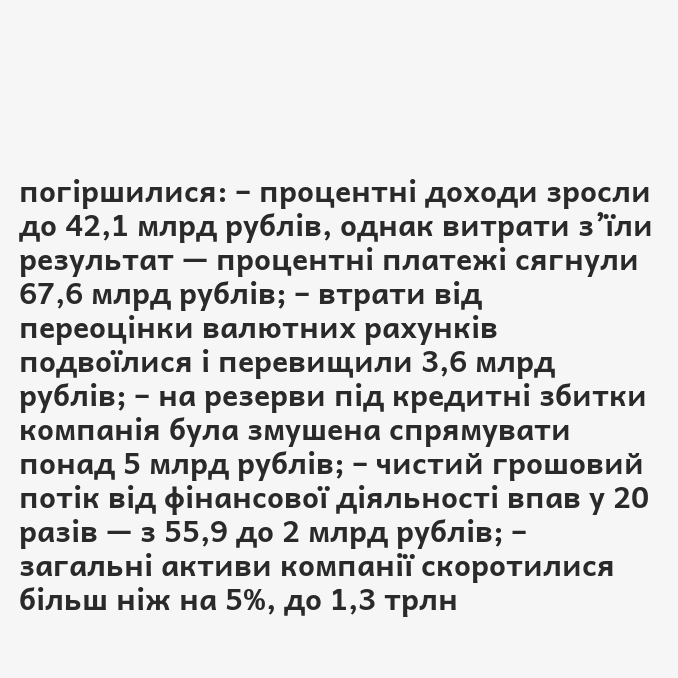погіршилися: – процентні доходи зросли до 42,1 млрд рублів, однак витрати з’їли результат — процентні платежі сягнули 67,6 млрд рублів; – втрати від переоцінки валютних рахунків подвоїлися і перевищили 3,6 млрд рублів; – на резерви під кредитні збитки компанія була змушена спрямувати понад 5 млрд рублів; – чистий грошовий потік від фінансової діяльності впав у 20 разів — з 55,9 до 2 млрд рублів; – загальні активи компанії скоротилися більш ніж на 5%, до 1,3 трлн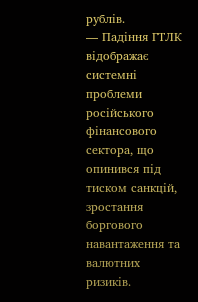рублів.
— Падіння ГТЛК відображає системні проблеми російського фінансового сектора, що опинився під тиском санкцій, зростання боргового навантаження та валютних ризиків.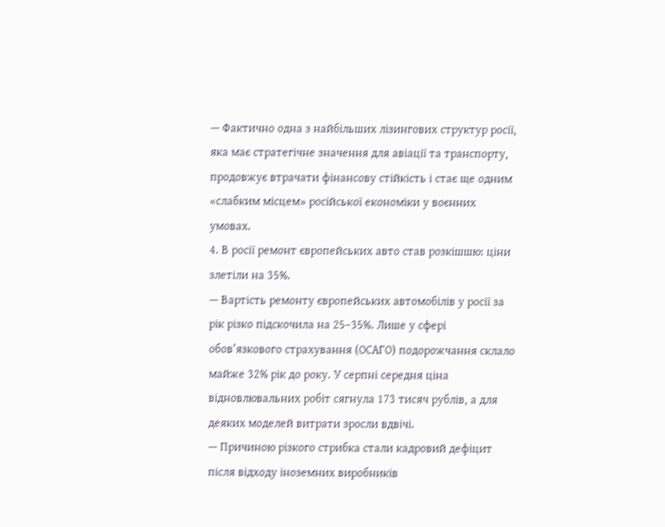— Фактично одна з найбільших лізингових структур росії, яка має стратегічне значення для авіації та транспорту, продовжує втрачати фінансову стійкість і стає ще одним «слабким місцем» російської економіки у воєнних умовах.
4. В росії ремонт європейських авто став розкішшю: ціни злетіли на 35%.
— Вартість ремонту європейських автомобілів у росії за рік різко підскочила на 25–35%. Лише у сфері обов’язкового страхування (ОСАГО) подорожчання склало майже 32% рік до року. У серпні середня ціна відновлювальних робіт сягнула 173 тисяч рублів, а для деяких моделей витрати зросли вдвічі.
— Причиною різкого стрибка стали кадровий дефіцит після відходу іноземних виробників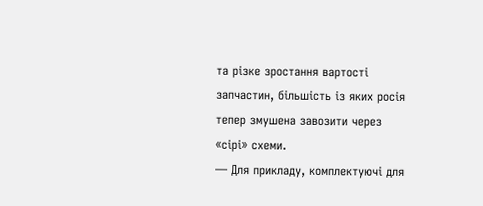та різке зростання вартості запчастин, більшість із яких росія тепер змушена завозити через «сірі» схеми.
— Для прикладу, комплектуючі для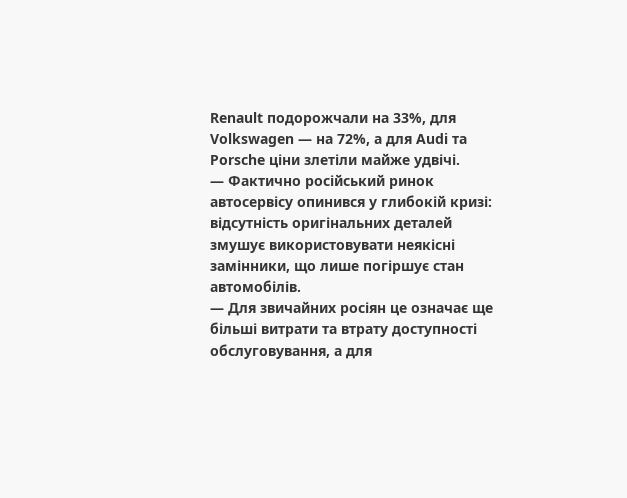Renault подорожчали на 33%, для Volkswagen — на 72%, а для Audi та Porsche ціни злетіли майже удвічі.
— Фактично російський ринок автосервісу опинився у глибокій кризі: відсутність оригінальних деталей змушує використовувати неякісні замінники, що лише погіршує стан автомобілів.
— Для звичайних росіян це означає ще більші витрати та втрату доступності обслуговування, а для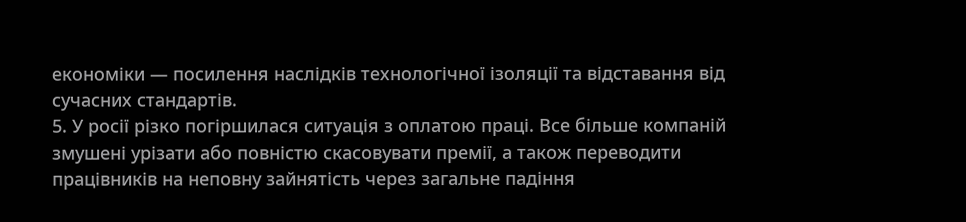економіки — посилення наслідків технологічної ізоляції та відставання від сучасних стандартів.
5. У росії різко погіршилася ситуація з оплатою праці. Все більше компаній змушені урізати або повністю скасовувати премії, а також переводити працівників на неповну зайнятість через загальне падіння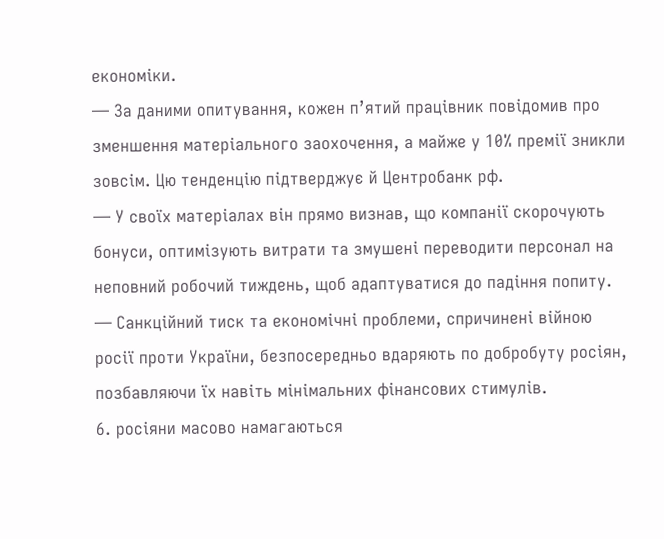економіки.
— За даними опитування, кожен п’ятий працівник повідомив про зменшення матеріального заохочення, а майже у 10% премії зникли зовсім. Цю тенденцію підтверджує й Центробанк рф.
— У своїх матеріалах він прямо визнав, що компанії скорочують бонуси, оптимізують витрати та змушені переводити персонал на неповний робочий тиждень, щоб адаптуватися до падіння попиту.
— Санкційний тиск та економічні проблеми, спричинені війною росії проти України, безпосередньо вдаряють по добробуту росіян, позбавляючи їх навіть мінімальних фінансових стимулів.
6. росіяни масово намагаються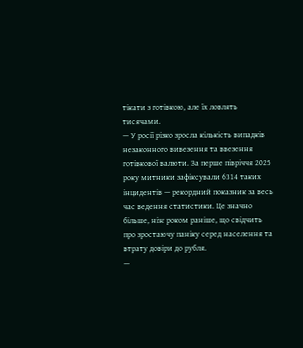тікати з готівкою, але їх ловлять тисячами.
— У росії різко зросла кількість випадків незаконного вивезення та ввезення готівкової валюти. За перше півріччя 2025 року митники зафіксували 6314 таких інцидентів — рекордний показник за весь час ведення статистики. Це значно більше, ніж роком раніше, що свідчить про зростаючу паніку серед населення та втрату довіри до рубля.
—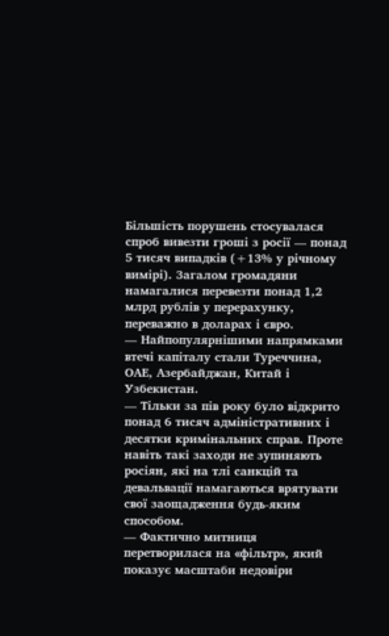Більшість порушень стосувалася спроб вивезти гроші з росії — понад 5 тисяч випадків (+13% у річному вимірі). Загалом громадяни намагалися перевезти понад 1,2 млрд рублів у перерахунку, переважно в доларах і євро.
— Найпопулярнішими напрямками втечі капіталу стали Туреччина, ОАЕ, Азербайджан, Китай і Узбекистан.
— Тільки за пів року було відкрито понад 6 тисяч адміністративних і десятки кримінальних справ. Проте навіть такі заходи не зупиняють росіян, які на тлі санкцій та девальвації намагаються врятувати свої заощадження будь-яким способом.
— Фактично митниця перетворилася на «фільтр», який показує масштаби недовіри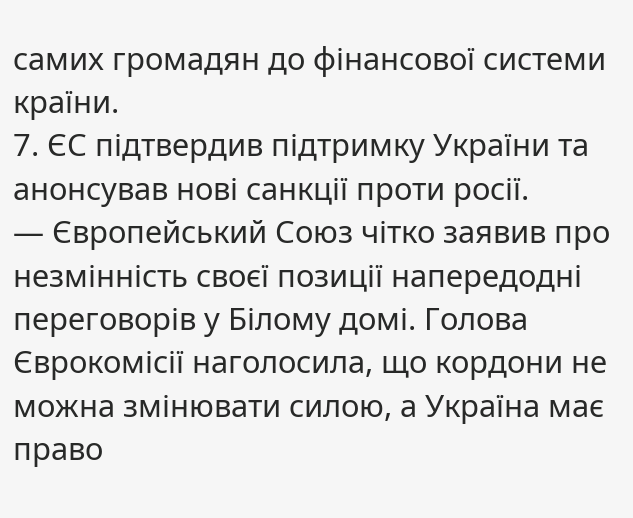самих громадян до фінансової системи країни.
7. ЄС підтвердив підтримку України та анонсував нові санкції проти росії.
— Європейський Союз чітко заявив про незмінність своєї позиції напередодні переговорів у Білому домі. Голова Єврокомісії наголосила, що кордони не можна змінювати силою, а Україна має право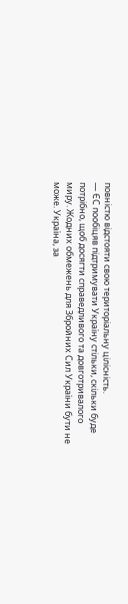повністю відстояти свою територіальну цілісність.
— ЄС пообіцяв підтримувати Україну стільки, скільки буде потрібно, щоб досягти справедливого та довготривалого миру. Жодних обмежень для Збройних Сил України бути не може. Україна, за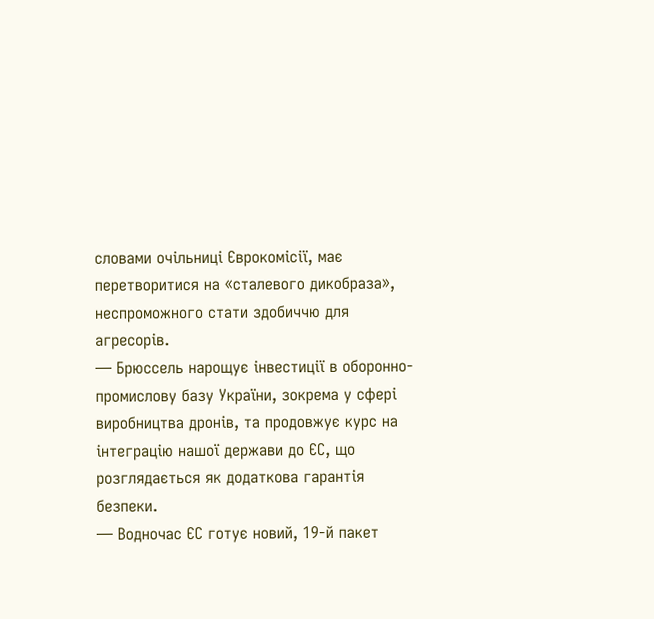словами очільниці Єврокомісії, має перетворитися на «сталевого дикобраза», неспроможного стати здобиччю для агресорів.
— Брюссель нарощує інвестиції в оборонно-промислову базу України, зокрема у сфері виробництва дронів, та продовжує курс на інтеграцію нашої держави до ЄС, що розглядається як додаткова гарантія безпеки.
— Водночас ЄС готує новий, 19-й пакет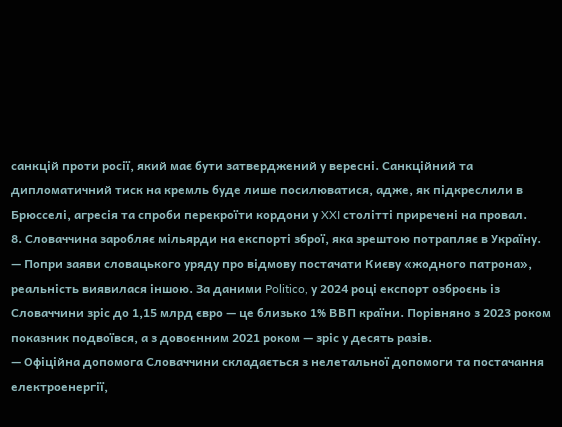санкцій проти росії, який має бути затверджений у вересні. Санкційний та дипломатичний тиск на кремль буде лише посилюватися, адже, як підкреслили в Брюсселі, агресія та спроби перекроїти кордони у XXI столітті приречені на провал.
8. Словаччина заробляє мільярди на експорті зброї, яка зрештою потрапляє в Україну.
— Попри заяви словацького уряду про відмову постачати Києву «жодного патрона», реальність виявилася іншою. За даними Politico, у 2024 році експорт озброєнь із Словаччини зріс до 1,15 млрд євро — це близько 1% ВВП країни. Порівняно з 2023 роком показник подвоївся, а з довоєнним 2021 роком — зріс у десять разів.
— Офіційна допомога Словаччини складається з нелетальної допомоги та постачання електроенергії,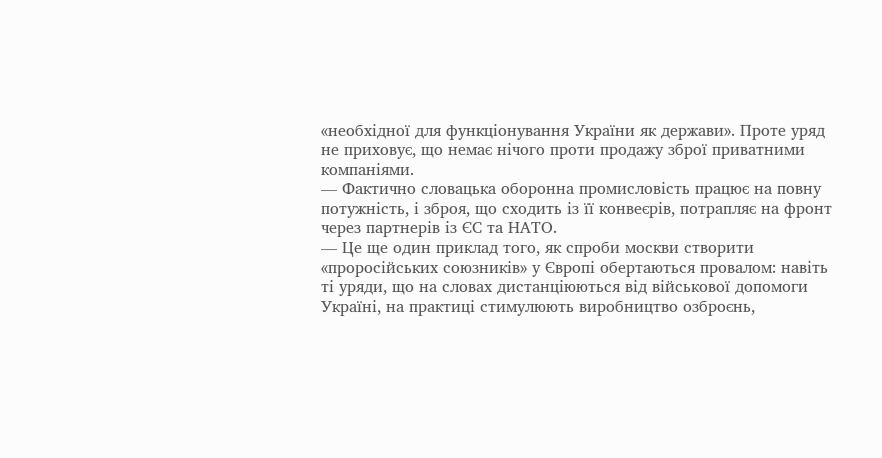«необхідної для функціонування України як держави». Проте уряд не приховує, що немає нічого проти продажу зброї приватними компаніями.
— Фактично словацька оборонна промисловість працює на повну потужність, і зброя, що сходить із її конвеєрів, потрапляє на фронт через партнерів із ЄС та НАТО.
— Це ще один приклад того, як спроби москви створити «проросійських союзників» у Європі обертаються провалом: навіть ті уряди, що на словах дистанціюються від військової допомоги Україні, на практиці стимулюють виробництво озброєнь,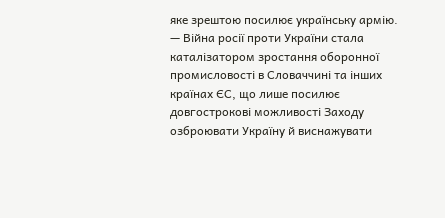яке зрештою посилює українську армію.
— Війна росії проти України стала каталізатором зростання оборонної промисловості в Словаччині та інших країнах ЄС, що лише посилює довгострокові можливості Заходу озброювати Україну й виснажувати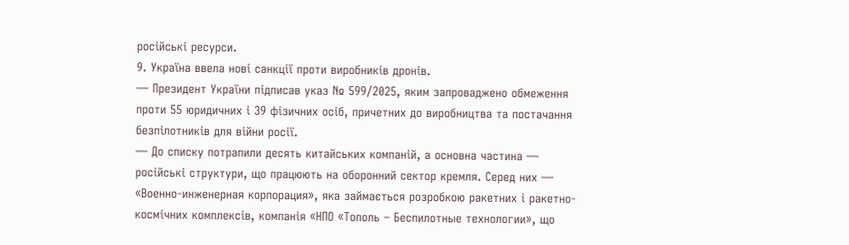російські ресурси.
9. Україна ввела нові санкції проти виробників дронів.
— Президент України підписав указ № 599/2025, яким запроваджено обмеження проти 55 юридичних і 39 фізичних осіб, причетних до виробництва та постачання безпілотників для війни росії.
— До списку потрапили десять китайських компаній, а основна частина — російські структури, що працюють на оборонний сектор кремля. Серед них — «Военно-инженерная корпорация», яка займається розробкою ракетних і ракетно-космічних комплексів, компанія «НПО «Тополь – Беспилотные технологии», що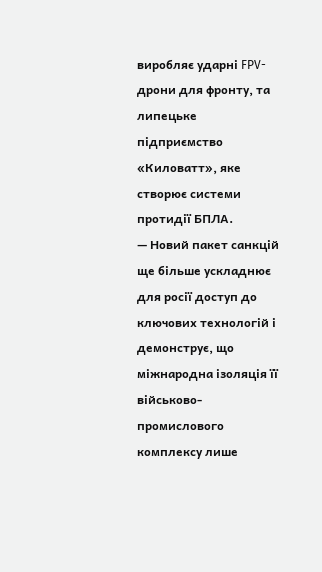виробляє ударні FPV-дрони для фронту, та липецьке підприємство «Киловатт», яке створює системи протидії БПЛА.
— Новий пакет санкцій ще більше ускладнює для росії доступ до ключових технологій і демонструє, що міжнародна ізоляція її військово-промислового комплексу лише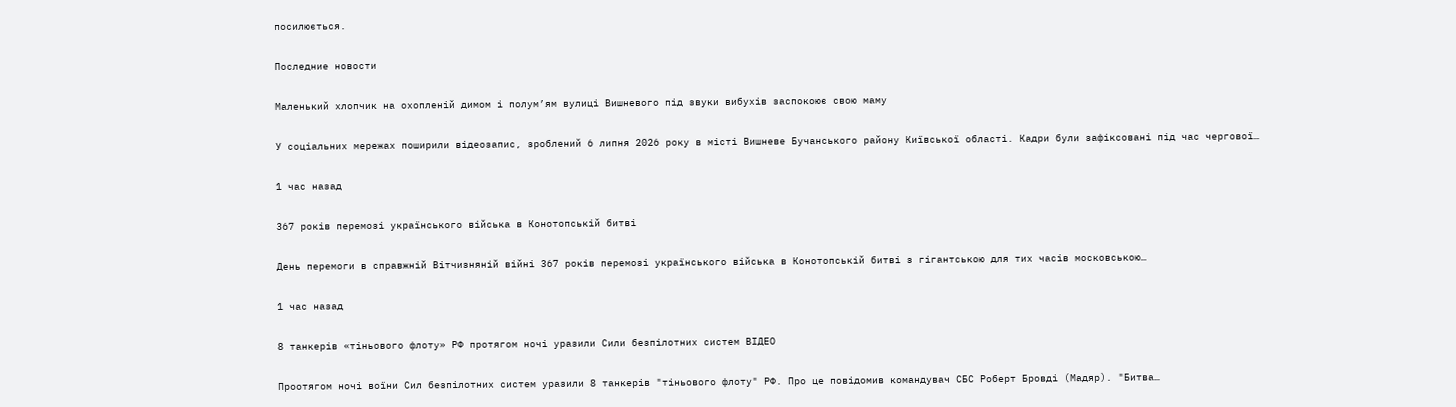посилюється.

Последние новости

Маленький хлопчик на охопленій димом і полум’ям вулиці Вишневого під звуки вибухів заспокоює свою маму

У соціальних мережах поширили відеозапис, зроблений 6 липня 2026 року в місті Вишневе Бучанського району Київської області. Кадри були зафіксовані під час чергової…

1 час назад

367 років перемозі українського війська в Конотопській битві

День перемоги в справжній Вітчизняній війні 367 років перемозі українського війська в Конотопській битві з гігантською для тих часів московською…

1 час назад

8 танкерів «тіньового флоту» РФ протягом ночі уразили Сили безпілотних систем ВІДЕО

Проотягом ночі воїни Сил безпілотних систем уразили 8 танкерів "тіньового флоту" РФ. Про це повідомив командувач СБС Роберт Бровді (Мадяр). "Битва…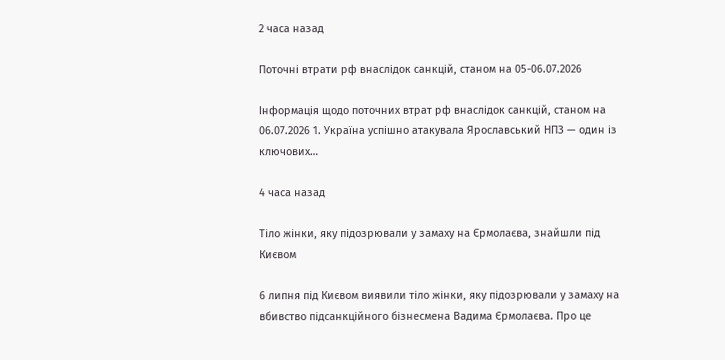2 часа назад

Поточні втрати рф внаслідок санкцій, станом на 05-06.07.2026

Інформація щодо поточних втрат рф внаслідок санкцій, станом на 06.07.2026 1. Україна успішно атакувала Ярославський НПЗ — один із ключових…

4 часа назад

Тіло жінки, яку підозрювали у замаху на Єрмолаєва, знайшли під Києвом

6 липня під Києвом виявили тіло жінки, яку підозрювали у замаху на вбивство підсанкційного бізнесмена Вадима Єрмолаєва. Про це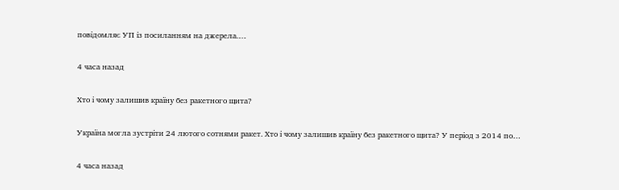повідомляє УП із посиланням на джерела.…

4 часа назад

Хто і чому залишив країну без ракетного щита?

Україна могла зустріти 24 лютого сотнями ракет. Хто і чому залишив країну без ракетного щита? У період з 2014 по…

4 часа назад